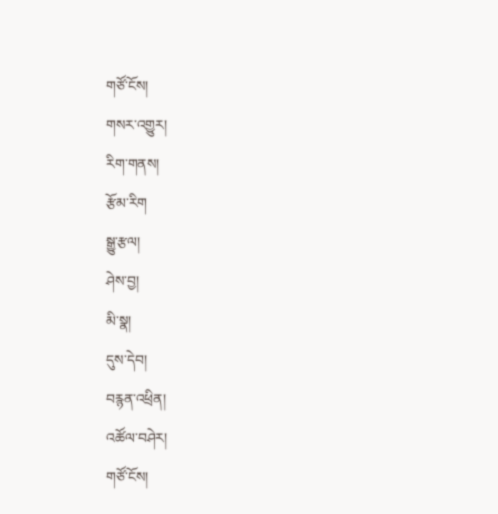གཙོ་ངོས།
གསར་འགྱུར།
རིག་གནས།
རྩོམ་རིག
སྒྱུ་རྩལ།
ཤེས་བྱ།
མི་སྣ།
དུས་དེབ།
བརྙན་འཕྲིན།
འཚོལ་བཤེར།
གཙོ་ངོས།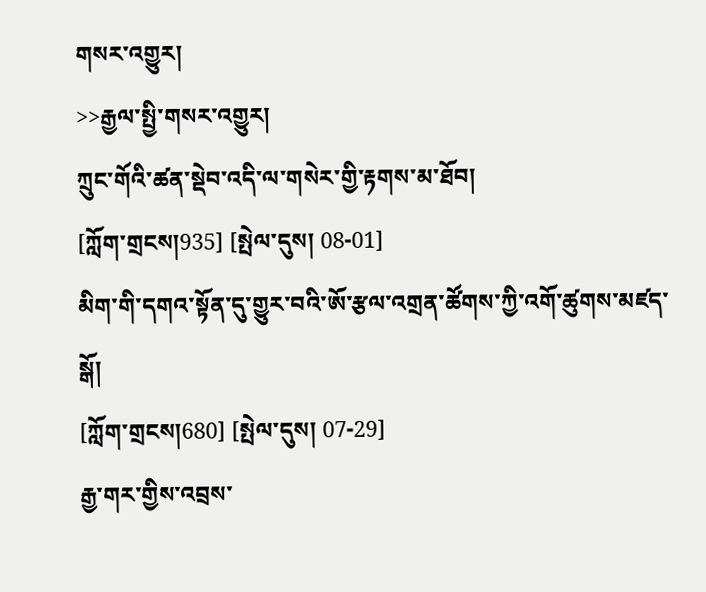གསར་འགྱུར།
>>རྒྱལ་སྤྱི་གསར་འགྱུར།
ཀྲུང་གོའི་ཚན་སྡེབ་འདི་ལ་གསེར་གྱི་རྟགས་མ་ཐོབ།
[ཀློག་གྲངས།935] [སྤེལ་དུས། 08-01]
མིག་གི་དགའ་སྟོན་དུ་གྱུར་བའི་ཨོ་རྩལ་འགྲན་ཚོགས་ཀྱི་འགོ་ཚུགས་མཛད་སྒོ།
[ཀློག་གྲངས།680] [སྤེལ་དུས། 07-29]
རྒྱ་གར་གྱིས་འབྲས་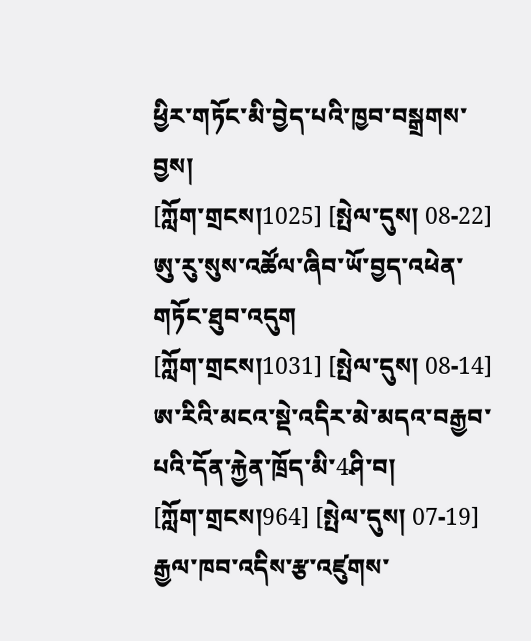ཕྱིར་གཏོང་མི་བྱེད་པའི་ཁྱབ་བསྒྲགས་བྱས།
[ཀློག་གྲངས།1025] [སྤེལ་དུས། 08-22]
ཨུ་རུ་སུས་འཚོལ་ཞིབ་ཡོ་བྱད་འཕེན་གཏོང་ཐུབ་འདུག
[ཀློག་གྲངས།1031] [སྤེལ་དུས། 08-14]
ཨ་རིའི་མངའ་སྡེ་འདིར་མེ་མདའ་བརྒྱབ་པའི་དོན་རྐྱེན་ཁྲོད་མི་4ཤི་བ།
[ཀློག་གྲངས།964] [སྤེལ་དུས། 07-19]
རྒྱལ་ཁབ་འདིས་རྩ་འཛུགས་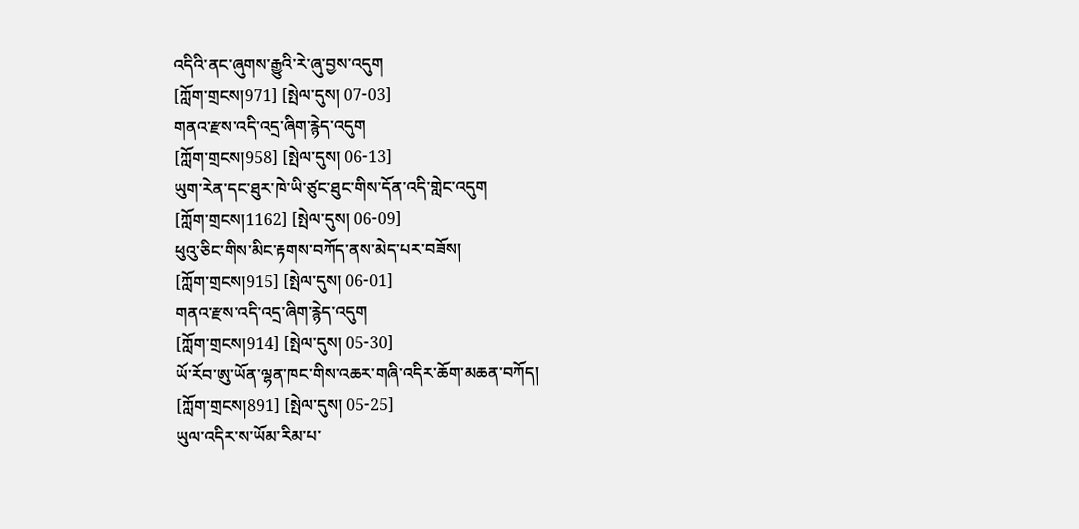འདིའི་ནང་ཞུགས་རྒྱུའི་རེ་ཞུ་བྱས་འདུག
[ཀློག་གྲངས།971] [སྤེལ་དུས། 07-03]
གནའ་རྫས་འདི་འདྲ་ཞིག་རྙེད་འདུག
[ཀློག་གྲངས།958] [སྤེལ་དུས། 06-13]
ཡུག་རེན་དང་ཐུར་ཁེ་ཡི་ཙུང་ཐུང་གིས་དོན་འདི་གླེང་འདུག
[ཀློག་གྲངས།1162] [སྤེལ་དུས། 06-09]
ཕུའུ་ཅིང་གིས་མིང་རྟགས་བཀོད་ནས་མེད་པར་བཟོས།
[ཀློག་གྲངས།915] [སྤེལ་དུས། 06-01]
གནའ་རྫས་འདི་འདྲ་ཞིག་རྙེད་འདུག
[ཀློག་གྲངས།914] [སྤེལ་དུས། 05-30]
ཡོ་རོབ་ཨུ་ཡོན་ལྷན་ཁང་གིས་འཆར་གཞི་འདིར་ཆོག་མཆན་བཀོད།
[ཀློག་གྲངས།891] [སྤེལ་དུས། 05-25]
ཡུལ་འདིར་ས་ཡོམ་རིམ་པ་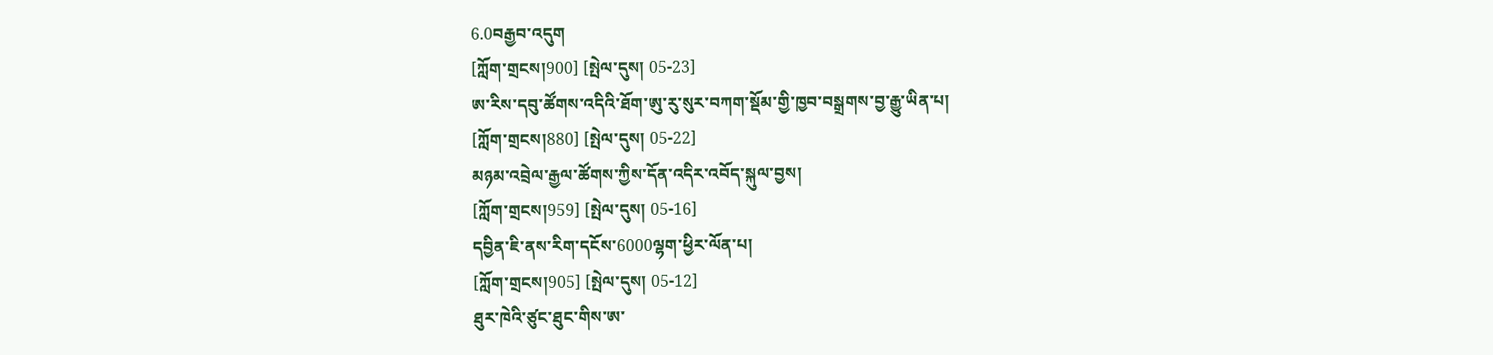6.0བརྒྱབ་འདུག
[ཀློག་གྲངས།900] [སྤེལ་དུས། 05-23]
ཨ་རིས་དབུ་ཚོགས་འདིའི་ཐོག་ཨུ་རུ་སུར་བཀག་སྡོམ་གྱི་ཁྱབ་བསྒྲགས་བྱ་རྒྱུ་ཡིན་པ།
[ཀློག་གྲངས།880] [སྤེལ་དུས། 05-22]
མཉམ་འབྲེལ་རྒྱལ་ཚོགས་ཀྱིས་དོན་འདིར་འབོད་སྐུལ་བྱས།
[ཀློག་གྲངས།959] [སྤེལ་དུས། 05-16]
དབྱིན་ཇི་ནས་རིག་དངོས་6000ལྷག་ཕྱིར་ལོན་པ།
[ཀློག་གྲངས།905] [སྤེལ་དུས། 05-12]
ཐུར་ཁེའི་ཙུང་ཐུང་གིས་ཨ་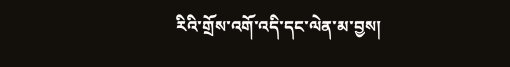རིའི་གྲོས་འགོ་འདི་དང་ལེན་མ་བྱས།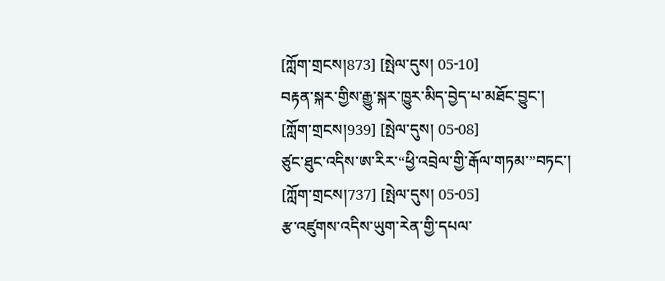[ཀློག་གྲངས།873] [སྤེལ་དུས། 05-10]
བརྟན་སྐར་གྱིས་རྒྱུ་སྐར་ཁྱུར་མིད་བྱེད་པ་མཐོང་བྱུང་།
[ཀློག་གྲངས།939] [སྤེལ་དུས། 05-08]
ཙུང་ཐུང་འདིས་ཨ་རིར་“ཕྱི་འབྲེལ་གྱི་རྒོལ་གཏམ་”བཏང་།
[ཀློག་གྲངས།737] [སྤེལ་དུས། 05-05]
རྩ་འཛུགས་འདིས་ཡུག་རེན་གྱི་དཔལ་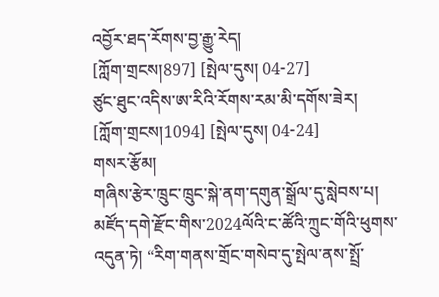འབྱོར་ཐད་རོགས་བྱ་རྒྱུ་རེད།
[ཀློག་གྲངས།897] [སྤེལ་དུས། 04-27]
ཙུང་ཐུང་འདིས་ཨ་རིའི་རོགས་རམ་མི་དགོས་ཟེར།
[ཀློག་གྲངས།1094] [སྤེལ་དུས། 04-24]
གསར་རྩོམ།
གཞིས་རྩེར་ཁྲུང་ཁྲུང་སྐེ་ནག་དགུན་སྒྲོལ་དུ་སླེབས་པ།
མཛོད་དགེ་རྫོང་གིས་2024ལོའི་ང་ཚོའི་ཀྲུང་གོའི་ཕུགས་འདུན་ཏེ། “རིག་གནས་གྲོང་གསེབ་དུ་སྤེལ་ནས་སྤྲོ་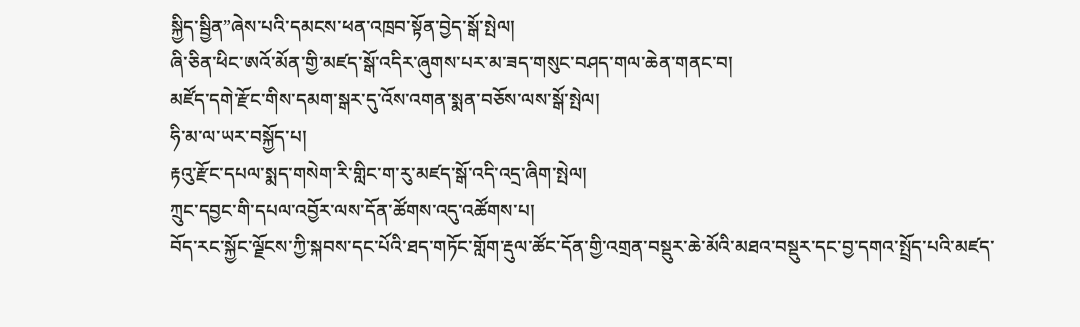སྐྱིད་སྦྱིན”ཞེས་པའི་དམངས་ཕན་འཁྲབ་སྟོན་བྱེད་སྒོ་སྤེལ།
ཞི་ཅིན་ཕིང་ཨའོ་མོན་གྱི་མཛད་སྒོ་འདིར་ཞུགས་པར་མ་ཟད་གསུང་བཤད་གལ་ཆེན་གནང་བ།
མཛོད་དགེ་རྫོང་གིས་དམག་སྒར་དུ་འོས་འགན་སྨན་བཅོས་ལས་སྒོ་སྤེལ།
ཧི་མ་ལ་ཡར་བསྐྱོད་པ།
རྟའུ་རྫོང་དཔལ་སྨད་གསེག་རི་གླིང་ག་རུ་མཛད་སྒོ་འདི་འདྲ་ཞིག་སྤེལ།
ཀྲུང་དབྱང་གི་དཔལ་འབྱོར་ལས་དོན་ཚོགས་འདུ་འཚོགས་པ།
བོད་རང་སྐྱོང་ལྗོངས་ཀྱི་སྐབས་དང་པོའི་ཐད་གཏོང་གློག་རྡུལ་ཚོང་དོན་གྱི་འགྲན་བསྡུར་ཆེ་མོའི་མཐའ་བསྡུར་དང་བྱ་དགའ་སྤྲོད་པའི་མཛད་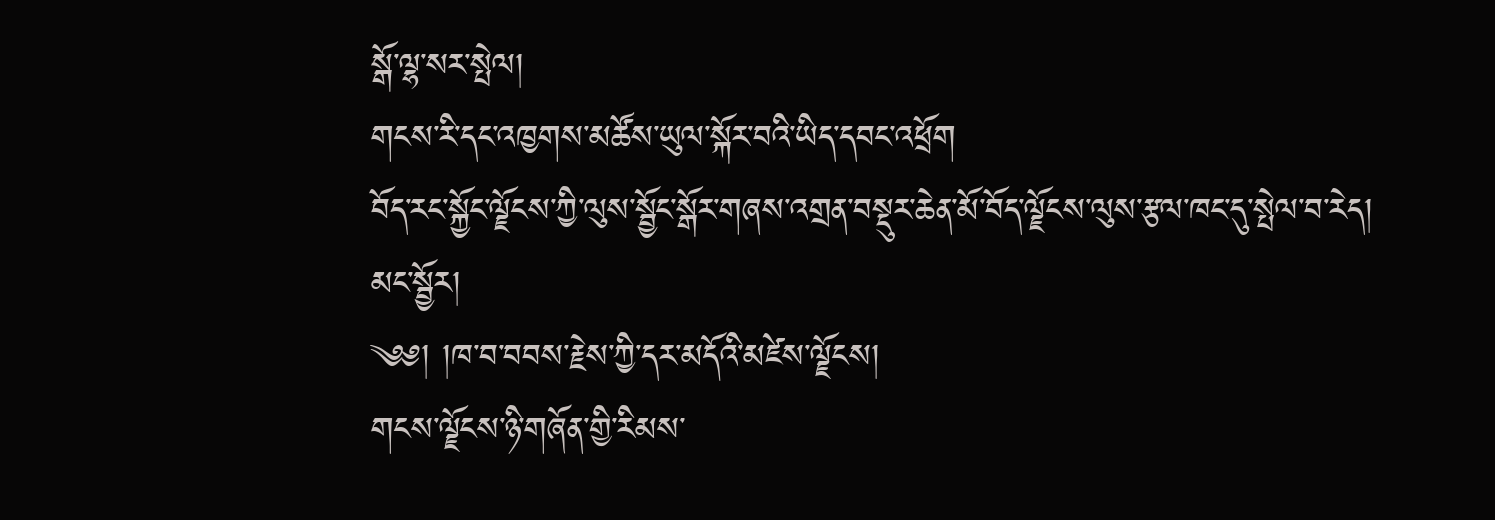སྒོ་ལྷ་སར་སྤེལ།
གངས་རི་དང་འཁྱགས་མཚོས་ཡུལ་སྐོར་བའི་ཡིད་དབང་འཕྲོག
བོད་རང་སྐྱོང་ལྗོངས་ཀྱི་ལུས་སྦྱོང་སྒོར་གཞས་འགྲན་བསྡུར་ཆེན་མོ་བོད་ལྗོངས་ལུས་རྩལ་ཁང་དུ་སྤེལ་བ་རེད།
མང་སྦྱོར།
༄༅། །ཁ་བ་བབས་རྗེས་ཀྱི་དར་མདོའི་མཛེས་ལྗོངས།
གངས་ལྗོངས་ཉི་གཞོན་གྱི་རིམས་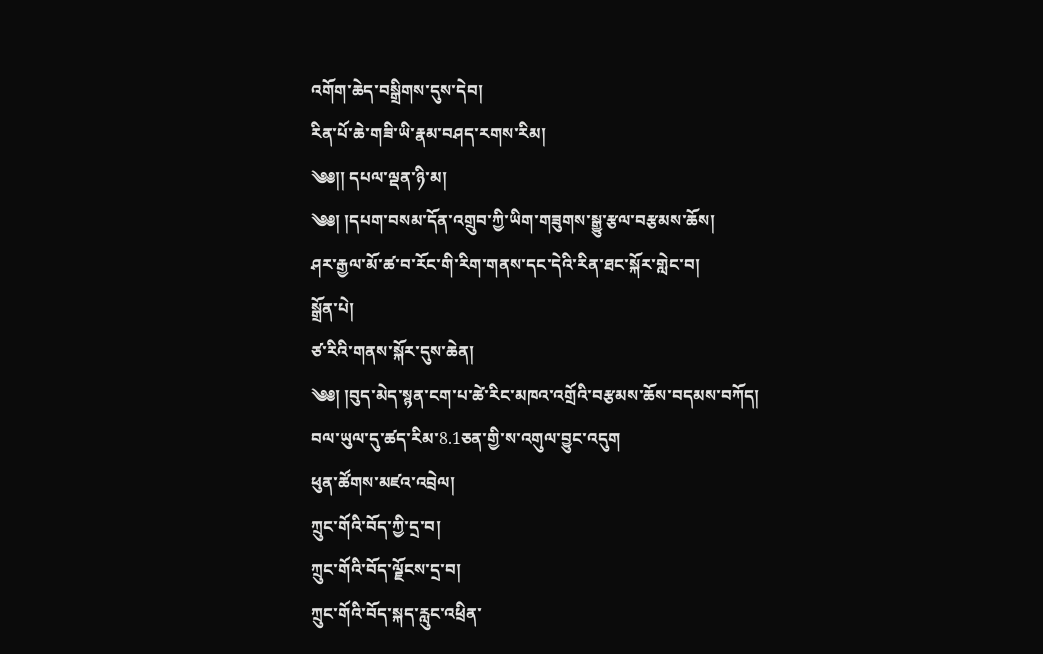འགོག་ཆེད་བསྒྲིགས་དུས་དེབ།
རིན་པོ་ཆེ་གཟི་ཡི་རྣམ་བཤད་རགས་རིམ།
༄༅།། དཔལ་ལྡན་ཉི་མ།
༄༅། །དཔག་བསམ་དོན་འགྲུབ་ཀྱི་ཡིག་གཟུགས་སྒྱུ་རྩལ་བརྩམས་ཆོས།
ཤར་རྒྱལ་མོ་ཚ་བ་རོང་གི་རིག་གནས་དང་དེའི་རིན་ཐང་སྐོར་གླེང་བ།
སྒྲོན་པེ།
ཙ་རིའི་གནས་སྐོར་དུས་ཆེན།
༄༅། །བུད་མེད་སྙན་ངག་པ་ཚེ་རིང་མཁའ་འགྲོའི་བརྩམས་ཆོས་བདམས་བཀོད།
བལ་ཡུལ་དུ་ཚད་རིམ་8.1ཅན་གྱི་ས་འགུལ་བྱུང་འདུག
ཕུན་ཚོགས་མཛའ་འབྲེལ།
ཀྲུང་གོའི་བོད་ཀྱི་དྲ་བ།
ཀྲུང་གོའི་བོད་ལྗོངས་དྲ་བ།
ཀྲུང་གོའི་བོད་སྐད་རླུང་འཕྲིན་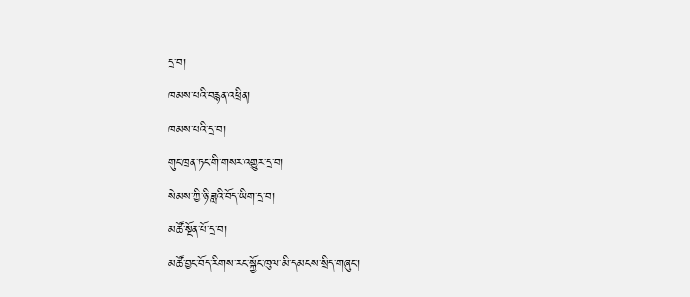དྲ་བ།
ཁམས་པའི་བརྙན་འཕྲིན།
ཁམས་པའི་དྲ་བ།
གུང་ཁྲན་ཏང་གི་གསར་འགྱུར་དྲ་བ།
སེམས་ཀྱི་ཉི་ཟླའི་བོད་ཡིག་དྲ་བ།
མཚོ་སྔོན་པོ་དྲ་བ།
མཚོ་བྱང་བོད་རིགས་རང་སྐྱོང་ཁུལ་མི་དམངས་སྲིད་གཞུང་།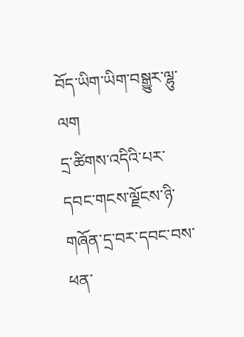བོད་ཡིག་ཡིག་བསྒྱུར་ལྷུ་ལག
དྲ་ཚིགས་འདིའི་པར་དབང་གངས་ལྗོངས་ཉི་གཞོན་དྲ་བར་དབང་བས་ཕན་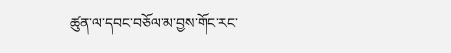ཚུན་ལ་དབང་བཅོལ་མ་བྱས་གོང་རང་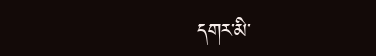དགར་མི་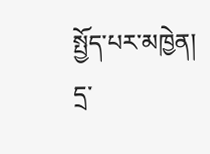སྤྱོད་པར་མཁྱེན།
དྲ་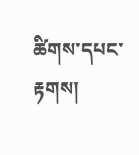ཚིགས་དཔང་རྟགས།